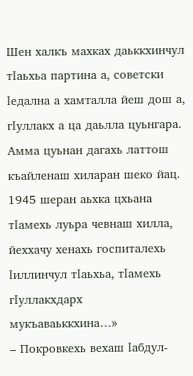Шен халкъ махках даьккхинчул тӏаьхьа партина а, советски ӏедална а хамталла йеш дош а, гӏуллакх а ца даьлла цуьнгара. Амма цуьнан дагахь латтош къайленаш хиларан шеко йац. 1945 шеран аьхка цхьана тӏамехь луьра чевнаш хилла, йеххачу хенахь госпиталехь ӏиллинчул тӏаьхьа, тӏамехь гӏуллакхдарх мукъаваьккхина…»
– Покровкехь вехаш ӏабдул-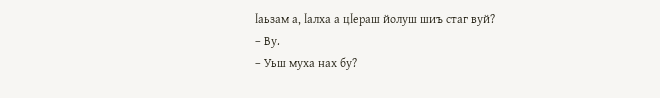ӏаьзам а, ӏалха а цӏераш йолуш шиъ стаг вуй?
– Ву.
– Уьш муха нах бу?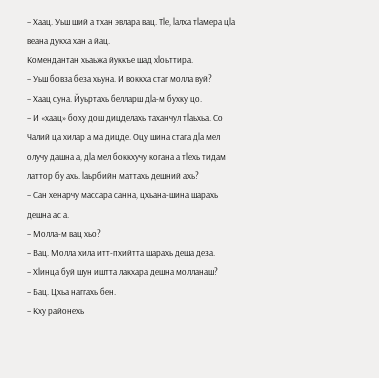– Хаац. Уьш ший а тхан эвлара вац. Тӏе, ӏалха тӏамера цӏа веана дукха хан а йац.
Комендантан хьаьжа йуккъе шад хӏоьттира.
– Уьш бовза беза хьуна. И воккха стаг молла вуй?
– Хаац суна. Йуьртахь белларш дӏа-м бухку цо.
– И «хаац» боху дош дицделахь таханчул тӏаьхьа. Со Чалий ца хилар а ма дицде. Оцу шина стага дӏа мел олучу дашна а, дӏа мел боккхучу когана а тӏехь тидам латтор бу ахь. ӏаьрбийн маттахь дешний ахь?
– Сан хенарчу массара санна, цхьана-шина шарахь дешна ас а.
– Молла-м вац хьо?
– Вац. Молла хила итт-пхийтта шарахь деша деза.
– Хӏинца буй шун иштта лакхара дешна молланаш?
– Бац. Цхьа наггахь бен.
– Кху районехь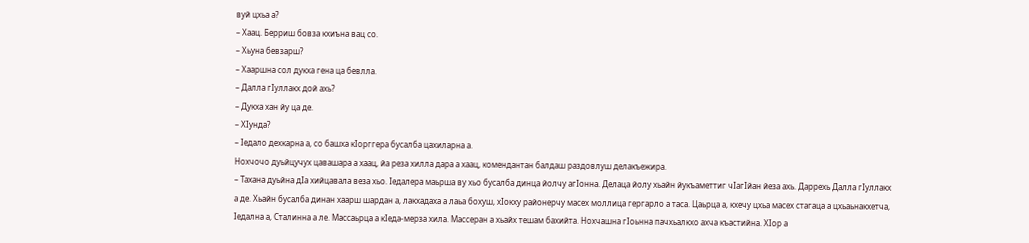вуй цхьа а?
– Хаац. Берриш бовза кхиъна вац со.
– Хьуна бевзарш?
– Хааршна сол дукха гена ца бевлла.
– Далла гӏуллакх дой ахь?
– Дукха хан йу ца де.
– Хӏунда?
– ӏедало дехкарна а, со башха кӏорггера бусалба цахиларна а.
Нохчочо дуьйцучух цавашара а хаац, йа реза хилла дара а хаац, комендантан балдаш раздовлуш делакъежира.
– Тахана дуьйна дӏа хийцавала веза хьо. ӏедалера маьрша ву хьо бусалба динца йолчу агӏонна. Делаца йолу хьайн йукъаметтиг чӏагӏйан йеза ахь. Даррехь Далла гӏуллакх а де. Хьайн бусалба динан хаарш шардан а, лакхадаха а лаьа бохуш, хӏокху районерчу масех моллица гергарло а таса. Цаьрца а, кхечу цхьа масех стагаца а цхьаьнакхетча, ӏедална а, Сталинна а ле. Массаьрца а кӏеда-мерза хила. Массеран а хьайх тешам бахийта. Нохчашна гӏоьнна пачхьалкхо ахча къастийна. Хӏор а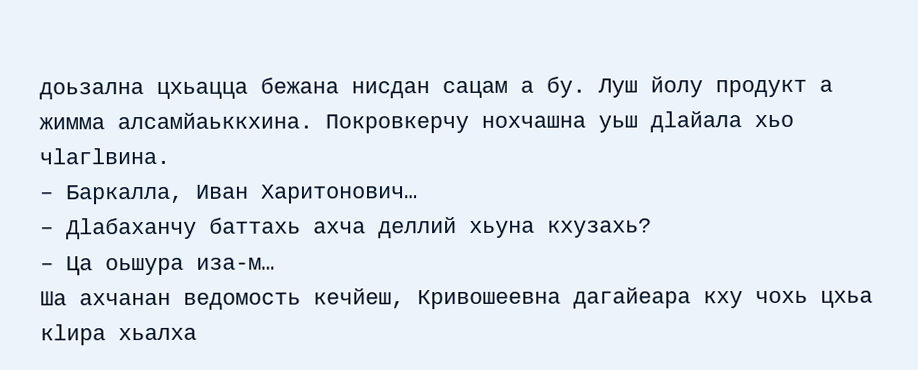доьзална цхьацца бежана нисдан сацам а бу. Луш йолу продукт а жимма алсамйаьккхина. Покровкерчу нохчашна уьш дӏайала хьо чӏагӏвина.
– Баркалла, Иван Харитонович…
– Дӏабаханчу баттахь ахча деллий хьуна кхузахь?
– Ца оьшура иза-м…
Ша ахчанан ведомость кечйеш, Кривошеевна дагайеара кху чохь цхьа кӏира хьалха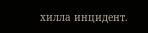хилла инцидент.